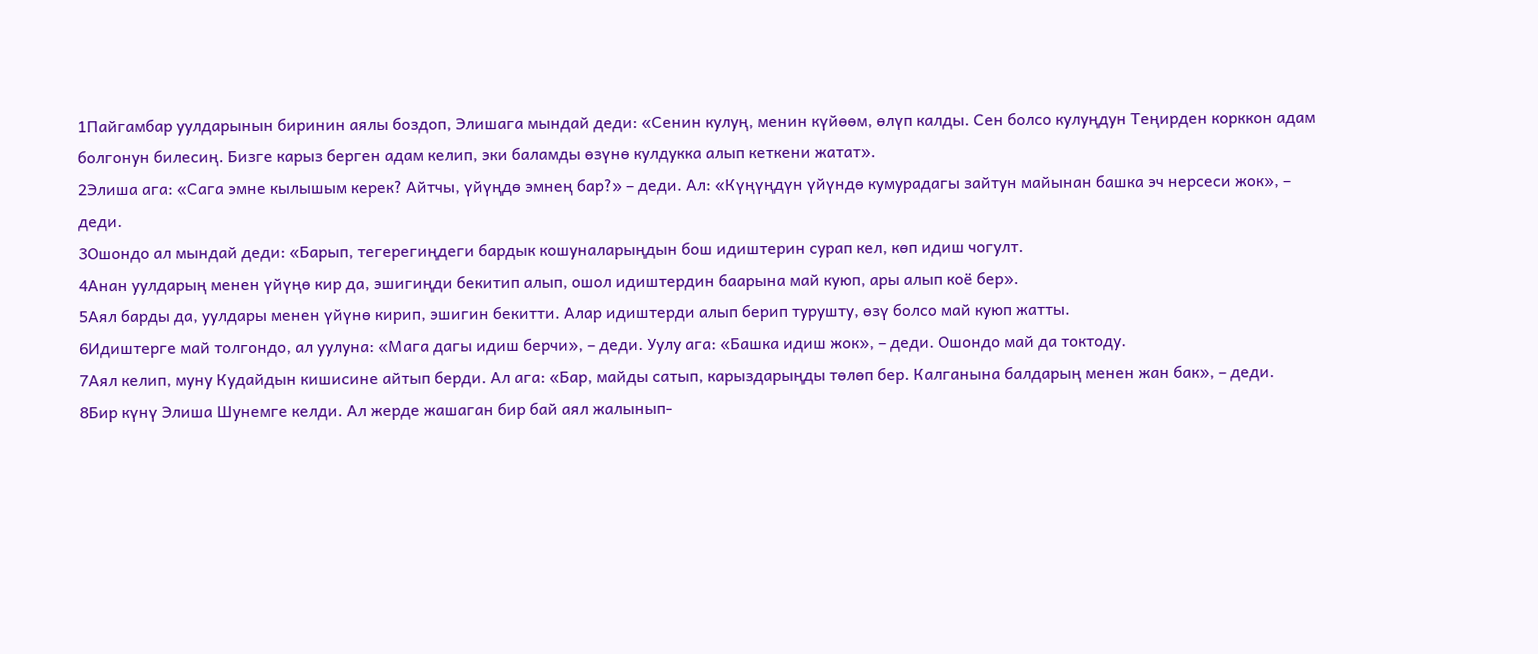1Пайгамбар уулдарынын биринин аялы боздоп, Элишага мындай деди: «Сенин кулуң, менин күйөөм, өлүп калды. Сен болсо кулуңдун Теңирден корккон адам болгонун билесиң. Бизге карыз берген адам келип, эки баламды өзүнө кулдукка алып кеткени жатат».
2Элиша ага: «Сага эмне кылышым керек? Айтчы, үйүңдө эмнең бар?» – деди. Ал: «Күңүңдүн үйүндө кумурадагы зайтун майынан башка эч нерсеси жок», – деди.
3Ошондо ал мындай деди: «Барып, тегерегиңдеги бардык кошуналарыңдын бош идиштерин сурап кел, көп идиш чогулт.
4Анан уулдарың менен үйүңө кир да, эшигиңди бекитип алып, ошол идиштердин баарына май куюп, ары алып коё бер».
5Аял барды да, уулдары менен үйүнө кирип, эшигин бекитти. Алар идиштерди алып берип турушту, өзү болсо май куюп жатты.
6Идиштерге май толгондо, ал уулуна: «Мага дагы идиш берчи», – деди. Уулу ага: «Башка идиш жок», – деди. Ошондо май да токтоду.
7Аял келип, муну Кудайдын кишисине айтып берди. Ал ага: «Бар, майды сатып, карыздарыңды төлөп бер. Калганына балдарың менен жан бак», – деди.
8Бир күнү Элиша Шунемге келди. Ал жерде жашаган бир бай аял жалынып-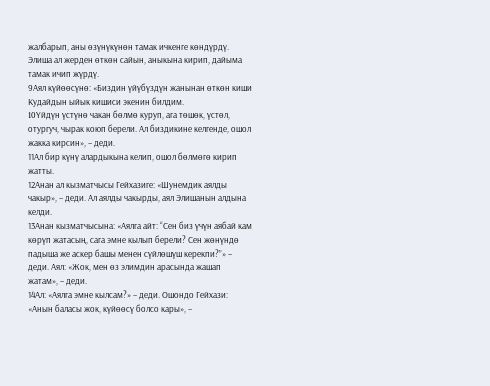жалбарып, аны өзүнүкүнөн тамак ичкенге көндүрдү. Элиша ал жерден өткөн сайын, аныкына кирип, дайыма тамак ичип жүрдү.
9Аял күйөөсүнө: «Биздин үйүбүздүн жанынан өткөн киши Кудайдын ыйык кишиси экенин билдим.
10Yйдүн үстүнө чакан бөлмө куруп, ага төшөк, үстөл, отургуч, чырак коюп берели. Ал биздикине келгенде, ошол жакка кирсин», – деди.
11Ал бир күнү алардыкына келип, ошол бөлмөгө кирип жатты.
12Анан ал кызматчысы Гейхазиге: «Шунемдик аялды чакыр», – деди. Ал аялды чакырды, аял Элишанын алдына келди.
13Анан кызматчысына: «Аялга айт: “Сен биз үчүн аябай кам көрүп жатасың, сага эмне кылып берели? Сен жөнүндө падыша же аскер башы менен сүйлөшүш керекпи?”» – деди. Аял: «Жок, мен өз элимдин арасында жашап жатам», – деди.
14Ал: «Аялга эмне кылсам?» – деди. Ошондо Гейхази: «Анын баласы жок, күйөөсү болсо кары», –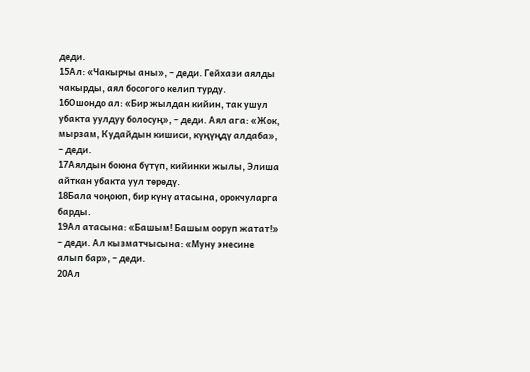деди.
15Ал: «Чакырчы аны», – деди. Гейхази аялды чакырды, аял босогого келип турду.
16Ошондо ал: «Бир жылдан кийин, так ушул убакта уулдуу болосуң», – деди. Аял ага: «Жок, мырзам, Кудайдын кишиси, күңүңдү алдаба», – деди.
17Аялдын боюна бүтүп, кийинки жылы, Элиша айткан убакта уул төрөдү.
18Бала чоңоюп, бир күнү атасына, орокчуларга барды.
19Ал атасына: «Башым! Башым ооруп жатат!» – деди. Ал кызматчысына: «Муну энесине алып бар», – деди.
20Ал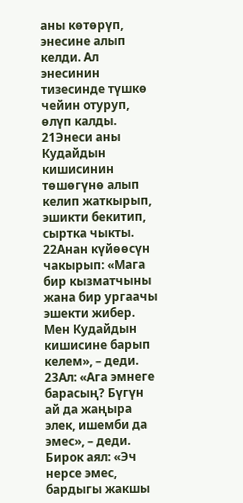аны көтөрүп, энесине алып келди. Ал энесинин тизесинде түшкө чейин отуруп, өлүп калды.
21Энеси аны Кудайдын кишисинин төшөгүнө алып келип жаткырып, эшикти бекитип, сыртка чыкты.
22Анан күйөөсүн чакырып: «Мага бир кызматчыны жана бир ургаачы эшекти жибер. Мен Кудайдын кишисине барып келем», – деди.
23Ал: «Ага эмнеге барасың? Бүгүн ай да жаңыра элек, ишемби да эмес», – деди. Бирок аял: «Эч нерсе эмес, бардыгы жакшы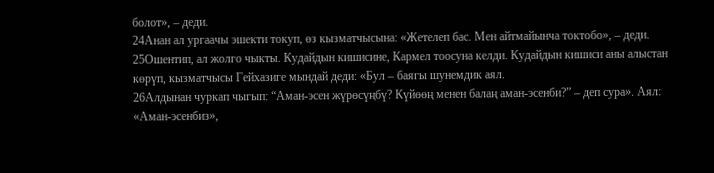болот», – деди.
24Анан ал ургаачы эшекти токуп, өз кызматчысына: «Жетелеп бас. Мен айтмайынча токтобо», – деди.
25Ошентип, ал жолго чыкты. Кудайдын кишисине, Кармел тоосуна келди. Кудайдын кишиси аны алыстан көрүп, кызматчысы Гейхазиге мындай деди: «Бул – баягы шунемдик аял.
26Алдынан чуркап чыгып: “Аман-эсен жүрөсүңбү? Күйөөң менен балаң аман-эсенби?” – деп сура». Аял: «Аман-эсенбиз»,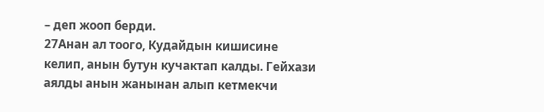– деп жооп берди.
27Анан ал тоого, Кудайдын кишисине келип, анын бутун кучактап калды. Гейхази аялды анын жанынан алып кетмекчи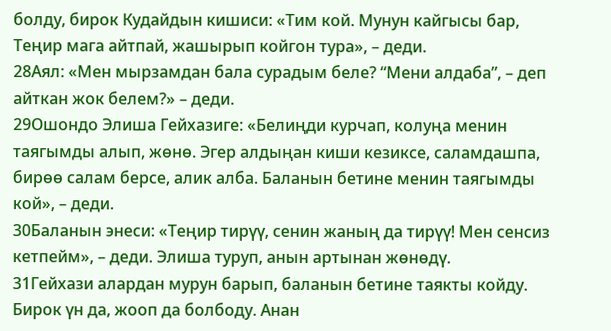болду, бирок Кудайдын кишиси: «Тим кой. Мунун кайгысы бар, Теңир мага айтпай, жашырып койгон тура», – деди.
28Аял: «Мен мырзамдан бала сурадым беле? “Мени алдаба”, – деп айткан жок белем?» – деди.
29Ошондо Элиша Гейхазиге: «Белиңди курчап, колуңа менин таягымды алып, жөнө. Эгер алдыңан киши кезиксе, саламдашпа, бирөө салам берсе, алик алба. Баланын бетине менин таягымды кой», – деди.
30Баланын энеси: «Теңир тирүү, сенин жаның да тирүү! Мен сенсиз кетпейм», – деди. Элиша туруп, анын артынан жөнөдү.
31Гейхази алардан мурун барып, баланын бетине таякты койду. Бирок үн да, жооп да болбоду. Анан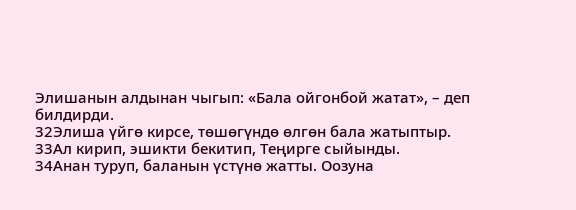Элишанын алдынан чыгып: «Бала ойгонбой жатат», – деп билдирди.
32Элиша үйгө кирсе, төшөгүндө өлгөн бала жатыптыр.
33Ал кирип, эшикти бекитип, Теңирге сыйынды.
34Анан туруп, баланын үстүнө жатты. Оозуна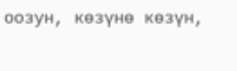оозун, көзүнө көзүн,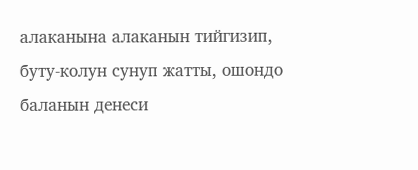алаканына алаканын тийгизип, буту-колун сунуп жатты, ошондо баланын денеси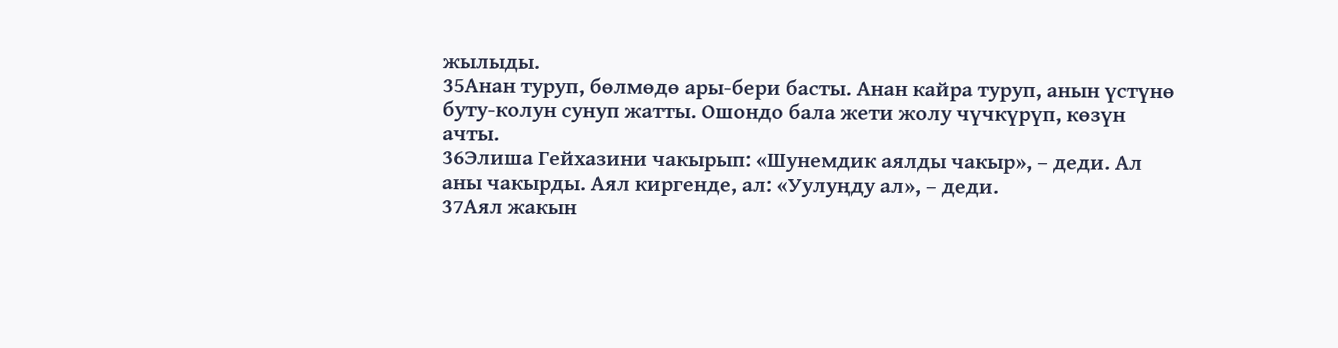жылыды.
35Анан туруп, бөлмөдө ары-бери басты. Анан кайра туруп, анын үстүнө буту-колун сунуп жатты. Ошондо бала жети жолу чүчкүрүп, көзүн ачты.
36Элиша Гейхазини чакырып: «Шунемдик аялды чакыр», – деди. Ал аны чакырды. Аял киргенде, ал: «Уулуңду ал», – деди.
37Аял жакын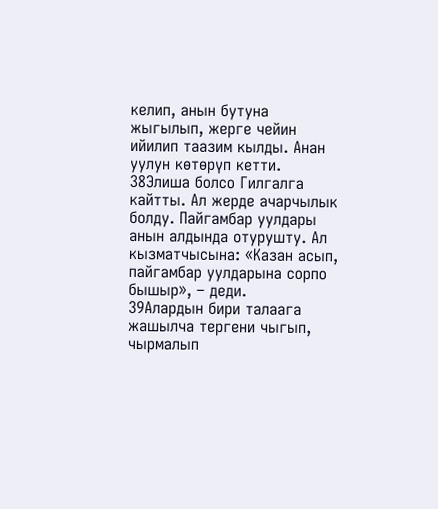келип, анын бутуна жыгылып, жерге чейин ийилип таазим кылды. Анан уулун көтөрүп кетти.
38Элиша болсо Гилгалга кайтты. Ал жерде ачарчылык болду. Пайгамбар уулдары анын алдында отурушту. Ал кызматчысына: «Казан асып, пайгамбар уулдарына сорпо бышыр», – деди.
39Алардын бири талаага жашылча тергени чыгып, чырмалып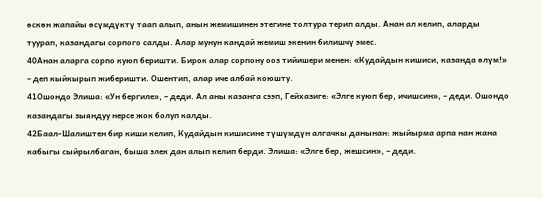өскөн жапайы өсүмдүктү таап алып, анын жемишинен этегине толтура терип алды. Анан ал келип, аларды туурап, казандагы сорпого салды. Алар мунун кандай жемиш экенин билишчү эмес.
40Анан аларга сорпо куюп беришти. Бирок алар сорпону ооз тийишери менен: «Кудайдын кишиси, казанда өлүм!» – деп кыйкырып жиберишти. Ошентип, алар иче албай коюшту.
41Ошондо Элиша: «Ун бергиле», – деди. Ал аны казанга сээп, Гейхазиге: «Элге куюп бер, ичишсин», – деди. Ошондо казандагы зыяндуу нерсе жок болуп калды.
42Баал-Шалиштен бир киши келип, Кудайдын кишисине түшүмдүн алгачкы данынан: жыйырма арпа нан жана кабыгы сыйрылбаган, быша элек дан алып келип берди. Элиша: «Элге бер, жешсин», – деди.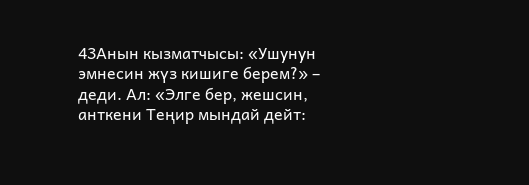43Анын кызматчысы: «Ушунун эмнесин жүз кишиге берем?» – деди. Ал: «Элге бер, жешсин, анткени Теңир мындай дейт: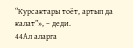“Курсактары тоёт, артып да калат”», – деди.
44Ал аларга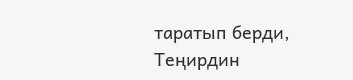таратып берди, Теңирдин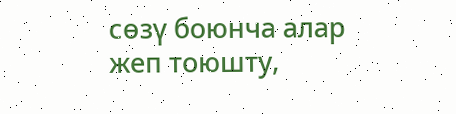сөзү боюнча алар жеп тоюшту,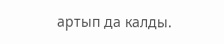артып да калды.